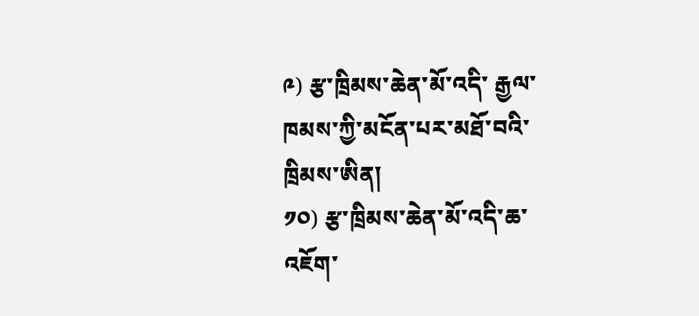༩) རྩ་ཁྲིམས་ཆེན་མོ་འདི་ རྒྱལ་ཁམས་ཀྱི་མངོན་པར་མཐོ་བའི་ཁྲིམས་ཨིན།
༡༠) རྩ་ཁྲིམས་ཆེན་མོ་འདི་ཆ་འཇོག་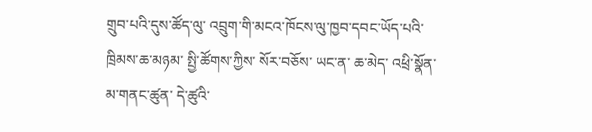གྲུབ་པའི་དུས་ཚོད་ལུ་ འབྲུག་གི་མངའ་ཁོངས་ལུ་ཁྱབ་དབང་ཡོད་པའི་ཁྲིམས་ཆ་མཉམ་ སྤྱི་ཚོགས་ཀྱིས་ སོར་བཅོས་ ཡང་ན་ ཆ་མེད་ འཕྲི་སྣོན་མ་གནང་ཚུན་ དེ་ཚུའི་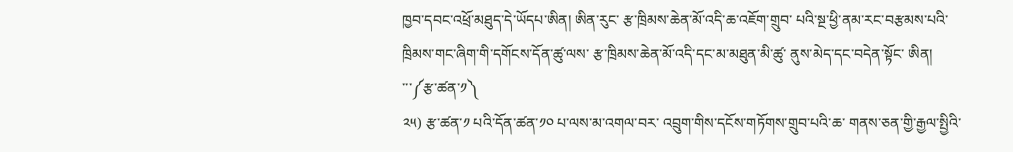ཁྱབ་དབང་འཕྲོ་མཐུད་དེ་ཡོདཔ་ཨིན། ཨིན་རུང་ རྩ་ཁྲིམས་ཆེན་མོ་འདི་ཆ་འཇོག་གྲུབ་ པའི་སྔ་ཕྱི་ནམ་རང་བརྩམས་པའི་ཁྲིམས་གང་ཞིག་གི་དགོངས་དོན་ཚུ་ལས་ རྩ་ཁྲིམས་ཆེན་མོ་འདི་དང་མ་མཐུན་མི་ཚུ་ ནུས་མེད་དང་བདེན་སྟོང་ ཨིན།
་་་༼རྩ་ཚན་༡༽
༢༥) རྩ་ཚན་༡ པའི་དོན་ཚན་༡༠ པ་ལས་མ་འགལ་བར་ འབྲུག་གིས་དངོས་གཏོགས་གྲུབ་པའི་ཆ་ གནས་ཅན་གྱི་རྒྱལ་སྤྱིའི་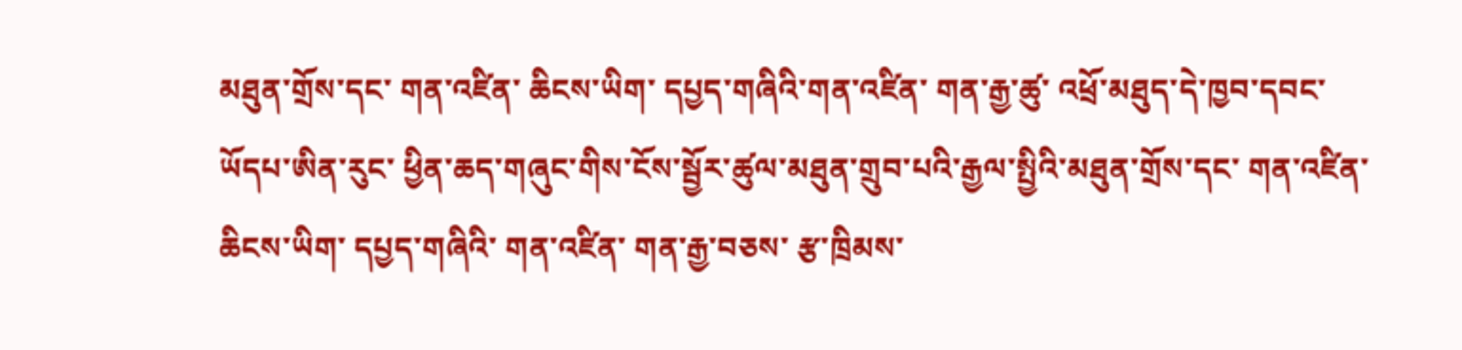མཐུན་གྲོས་དང་ གན་འཛིན་ ཆིངས་ཡིག་ དཔྱད་གཞིའི་གན་འཛིན་ གན་རྒྱ་ཚུ་ འཕྲོ་མཐུད་དེ་ཁྱབ་དབང་ཡོདཔ་ཨིན་རུང་ ཕྱིན་ཆད་གཞུང་གིས་ངོས་སྦྱོར་ཚུལ་མཐུན་གྲུབ་པའི་རྒྱལ་སྤྱིའི་མཐུན་གྲོས་དང་ གན་འཛིན་ ཆིངས་ཡིག་ དཔྱད་གཞིའི་ གན་འཛིན་ གན་རྒྱ་བཅས་ རྩ་ཁྲིམས་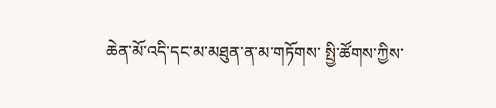ཆེན་མོ་འདི་དང་མ་མཐུན་ན་མ་གཏོགས་ སྤྱི་ཚོགས་ཀྱིས་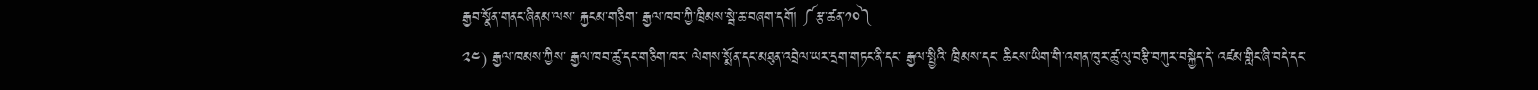རྒྱབ་སྣོན་གནང་ཞིནམ་ལས་ རྐྱངམ་གཅིག་ རྒྱལ་ཁབ་ཀྱི་ཁྲིམས་སྦེ་ཆ་བཞག་དགོ། ༼རྩ་ཚན་༡༠༽
༢༤) རྒྱལ་ཁམས་ཀྱིས་ རྒྱལ་ཁབ་ཚུ་དང་གཅིག་ཁར་ ལེགས་སྨོན་དང་མཐུན་འབྲེལ་ཡར་དྲག་གཏང་ནི་དང་ རྒྱལ་སྤྱིའི་ ཁྲིམས་དང་ ཆིངས་ཡིག་གི་འགན་ཁུར་ཚུ་ལུ་བརྩི་བཀུར་བསྐྱེད་དེ་ འཛམ་གླིང་ཞི་བདེ་དང་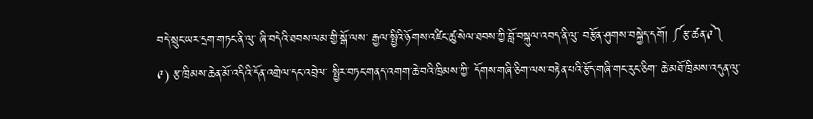བདེ་སྲུང་ཡར་དྲག་གཏང་ནི་ལུ་ ཞི་བདེའི་ཐབས་ལམ་གྱི་སྒོ་ལས་ རྒྱལ་སྤྱིའི་ཉོགས་འཛིང་ཚུ་སེལ་ཐབས་ཀྱི་བློ་བསྐུལ་འབད་ནི་ལུ་ བརྩོན་ཤུགས་བསྐྱེད་དགོ། ༼རྩ་ཚན་༩༽
༩) རྩ་ཁྲིམས་ཆེན་མོ་འདིའི་དོན་འགྲེལ་དང་འབྲེལ་ སྤྱིར་བཏང་གནད་འགག་ཆེ་བའི་ཁྲིམས་ཀྱི་ དོགས་གཞི་ཅིག་ལས་བརྟེན་པའི་རྩོད་གཞི་གང་རུང་ཅིག་ ཆེ་མཐོ་ཁྲིམས་འདུན་ལུ་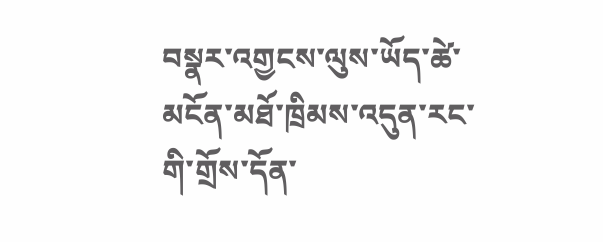བསྣར་འགྱངས་ལུས་ཡོད་ཚེ་ མངོན་མཐོ་ཁྲིམས་འདུན་རང་གི་གྲོས་དོན་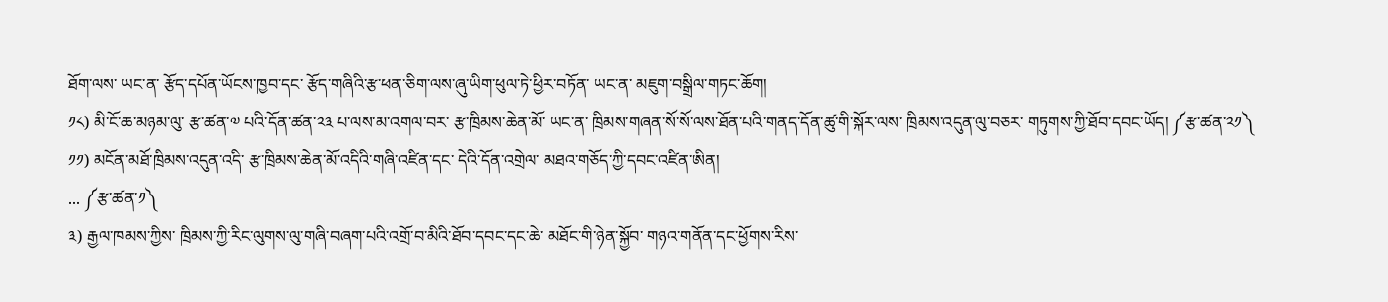ཐོག་ལས་ ཡང་ན་ རྩོད་དཔོན་ཡོངས་ཁྱབ་དང་ རྩོད་གཞིའི་རྩ་ཕན་ཅིག་ལས་ཞུ་ཡིག་ཕུལ་ཏེ་ཕྱིར་བཏོན་ ཡང་ན་ མཇུག་བསྒྲིལ་གཏང་ཆོག།
༡༨) མི་ངོ་ཆ་མཉམ་ལུ་ རྩ་ཚན་༧ པའི་དོན་ཚན་༢༣ པ་ལས་མ་འགལ་བར་ རྩ་ཁྲིམས་ཆེན་མོ་ ཡང་ན་ ཁྲིམས་གཞན་སོ་སོ་ལས་ཐོན་པའི་གནད་དོན་ཚུ་གི་སྐོར་ལས་ ཁྲིམས་འདུན་ལུ་བཅར་ གཏུགས་ཀྱི་ཐོབ་དབང་ཡོད། ༼རྩ་ཚན་༢༡༽
༡༡) མངོན་མཐོ་ཁྲིམས་འདུན་འདི་ རྩ་ཁྲིམས་ཆེན་མོ་འདིའི་གཞི་འཛིན་དང་ དེའི་དོན་འགྲེལ་ མཐའ་གཅོད་ཀྱི་དབང་འཛིན་ཨིན།
... ༼རྩ་ཚན་༡༽
༣) རྒྱལ་ཁམས་ཀྱིས་ ཁྲིམས་ཀྱི་རིང་ལུགས་ལུ་གཞི་བཞག་པའི་འགྲོ་བ་མིའི་ཐོབ་དབང་དང་ཆེ་ མཐོང་གི་ཉེན་སྐྱོབ་ གཉའ་གནོན་དང་ཕྱོགས་རིས་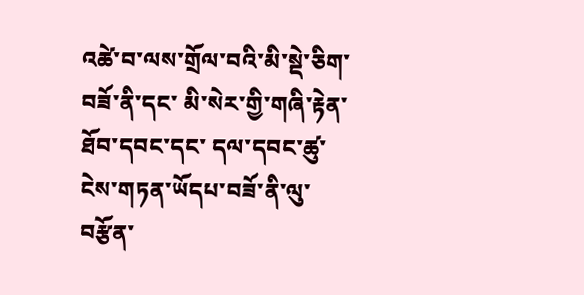འཚེ་བ་ལས་གྲོལ་བའི་མི་སྡེ་ཅིག་བཟོ་ནི་དང་ མི་སེར་གྱི་གཞི་རྟེན་ཐོབ་དབང་དང་ དལ་དབང་ཚུ་ ངེས་གཏན་ཡོདཔ་བཟོ་ནི་ལུ་བརྩོན་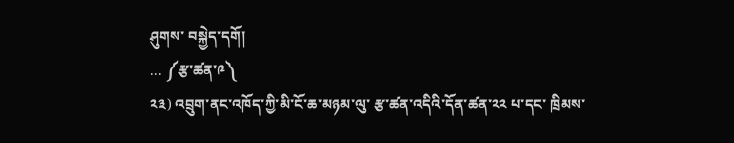ཤུགས་ བསྐྱེད་དགོ།
... ༼རྩ་ཚན་༩༽
༢༣) འབྲུག་ནང་འཁོད་ཀྱི་མི་ངོ་ཆ་མཉམ་ལུ་ རྩ་ཚན་འདིའི་དོན་ཚན་༢༢ པ་དང་ ཁྲིམས་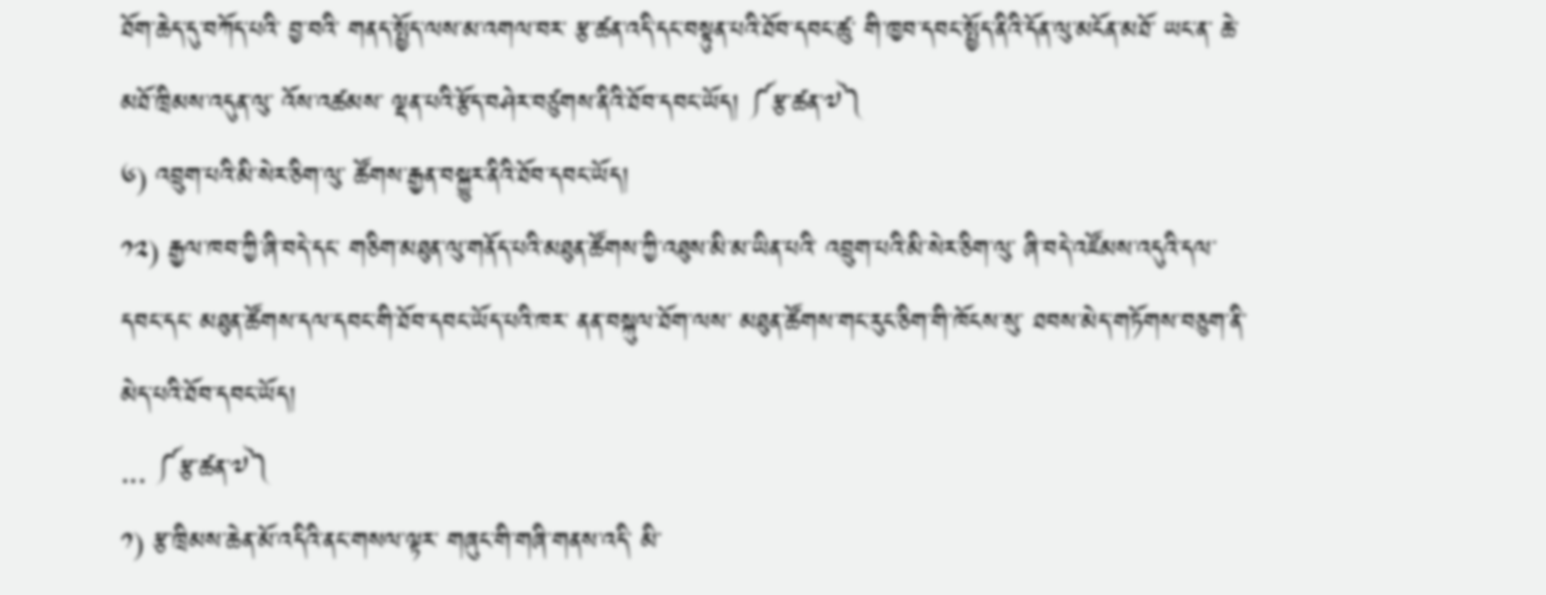ཐོག་ཆེད་དུ་བཀོད་པའི་ བྱ་བའི་ གནད་སྤྱོད་ལས་མ་འགལ་བར་ རྩ་ཚན་འདི་དང་བསྟུན་པའི་ཐོབ་དབང་ཚུ་ གི་ཁྱབ་དབང་སྤྱོད་ནིའི་དོན་ལུ་མངོན་མཐོ་ ཡང་ན་ ཆེ་མཐོ་ཁྲིམས་འདུན་ལུ་ འོས་འཚམས་ ལྡན་པའི་རྩོད་བཤེར་བཙུགས་ནིའི་ཐོབ་དབང་ཡོད། ༼རྩ་ཚན་༧༽
༦) འབྲུག་པའི་མི་སེར་ཅིག་ལུ་ ཚོགས་རྒྱན་བསྐྱུར་ནིའི་ཐོབ་དབང་ཡོད།
༡༢) རྒྱལ་ཁབ་ཀྱི་ཞི་བདེ་དང་ གཅིག་མཐུན་ལུ་གནོད་པའི་མཐུན་ཚོགས་ཀྱི་འཐུས་མི་མ་ཡིན་པའི་ འབྲུག་པའི་མི་སེར་ཅིག་ལུ་ ཞི་བདེ་འཛོམས་འདུའི་དལ་དབང་དང་ མཐུན་ཚོགས་དལ་དབང་གི་ཐོབ་དབང་ཡོད་པའི་ཁར་ ནན་བསྐུལ་ཐོག་ལས་ མཐུན་ཚོགས་གང་རུང་ཅིག་གི་ཁོངས་སུ་ ཐབས་མེད་གཏོགས་བཅུག་ནི་མེད་པའི་ཐོབ་དབང་ཡོད།
... ༼རྩ་ཚན་༧༽
༡) རྩ་ཁྲིམས་ཆེན་མོ་འདིའི་ནང་གསལ་ལྟར་ གཞུང་གི་གཞི་གནས་འདི་ མི་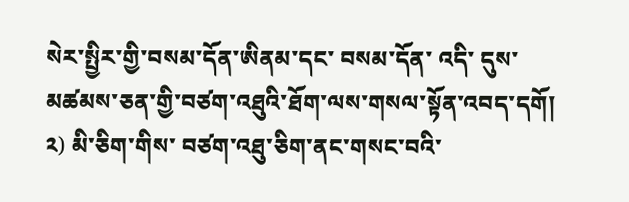སེར་སྤྱིར་གྱི་བསམ་དོན་ཨིནམ་དང་ བསམ་དོན་ འདི་ དུས་མཚམས་ཅན་གྱི་བཙག་འཐུའི་ཐོག་ལས་གསལ་སྟོན་འབད་དགོ།
༢) མི་ཅིག་གིས་ བཙག་འཐུ་ཅིག་ནང་གསང་བའི་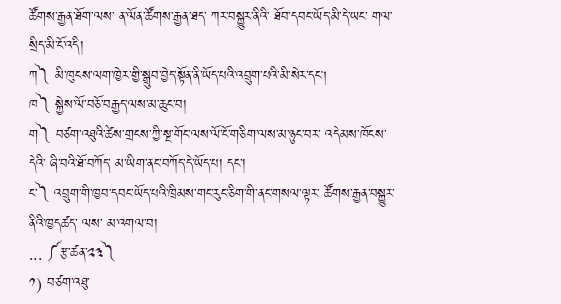ཚོགས་རྒྱན་ཐོག་ལས་ ན་ལོན་ཚོགས་རྒྱན་ཐད་ ཀར་བསྐྱུར་ནིའི་ ཐོབ་དབང་ཡོད་མི་དེ་ཡང་ གལ་སྲིད་མི་ངོ་འདི།
ཀ༽ མི་ཁུངས་ལག་ཁྱེར་གྱི་སྒྲུབ་བྱེད་སྟོན་ནི་ཡོད་པའི་འབྲུག་པའི་མི་སེར་དང།
ཁ༽ སྐྱེས་ལོ་བཅོ་བརྒྱད་ལས་མ་ཆུང་བ།
ག༽ བཙག་འཐུའི་ཚེས་གྲངས་ཀྱི་སྔ་གོང་ལས་ལོ་ངོ་གཅིག་ལས་མ་ཉུང་བར་ འདེམས་ཁོངས་དེའི་ ཞི་བའི་ཐོ་བཀོད་ མ་ཡིག་ནང་བཀོད་དེ་ཡོད་པ། དང་།
ང་༽ འབྲུག་གི་ཁྱབ་དབང་ཡོད་པའི་ཁྲིམས་གང་རུང་ཅིག་གི་ནང་གསལ་ལྟར་ ཚོགས་རྒྱན་བསྐྱུར་ནིའི་ཁྱདཚད་ ལས་ མ་འགལ་བ།
... ༼རྩ་ཚན་༢༣༽
༡) བཙག་འཐུ་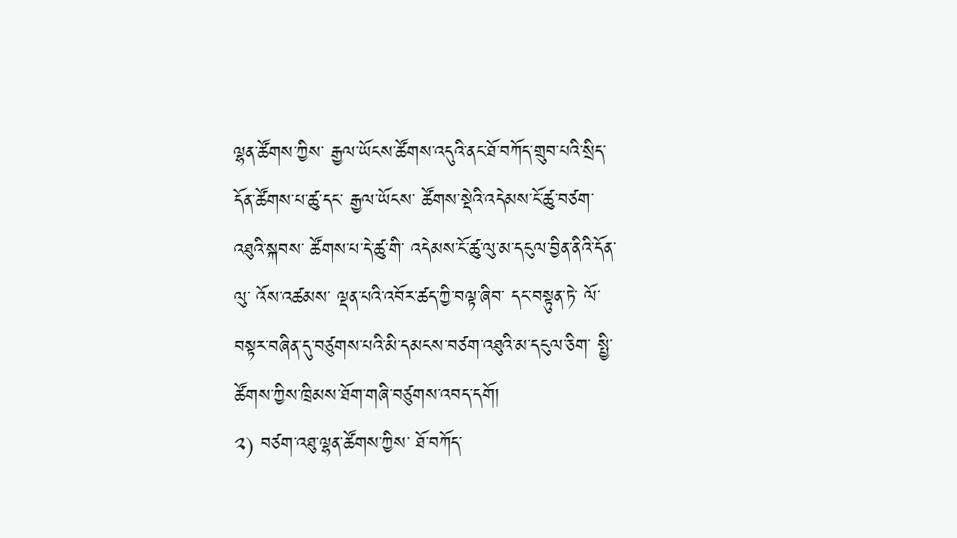ལྷན་ཚོགས་ཀྱིས་ རྒྱལ་ཡོངས་ཚོགས་འདུའི་ནང་ཐོ་བཀོད་གྲུབ་པའི་སྲིད་དོན་ཚོགས་པ་ཚུ་དང་ རྒྱལ་ཡོངས་ ཚོགས་སྡེའི་འདེམས་ངོ་ཚུ་བཙག་འཐུའི་སྐབས་ ཚོགས་པ་དེ་ཚུ་གི་ འདེམས་ངོ་ཚུ་ལུ་མ་དངུལ་བྱིན་ནིའི་དོན་ལུ་ འོས་འཚམས་ ལྡན་པའི་འབོར་ཚད་ཀྱི་བལྟ་ཞིབ་ དང་བསྟུན་ཏེ་ ལོ་བསྟར་བཞིན་དུ་བཙུགས་པའི་མི་དམངས་བཙག་འཐུའི་མ་དངུལ་ཅིག་ སྤྱི་ཚོགས་ཀྱིས་ཁྲིམས་ཐོག་གཞི་བཙུགས་འབད་དགོ།
༢) བཙག་འཐུ་ལྷན་ཚོགས་ཀྱིས་ ཐོ་བཀོད་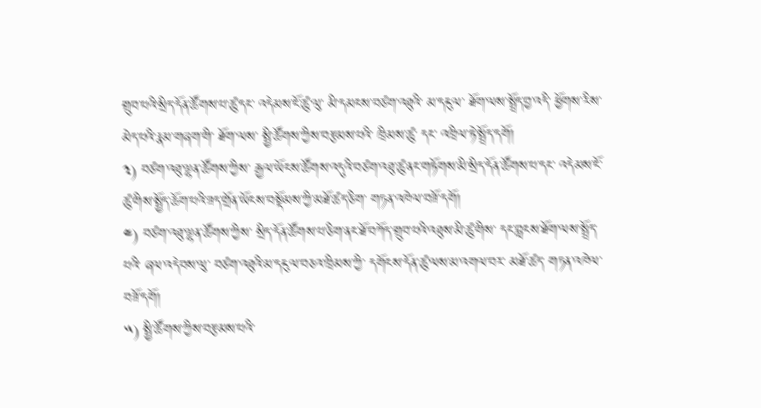གྲུབ་པའི་སྲིད་དོན་ཚོགས་པ་ཚུ་དང་ འདེམས་ངོ་ཚུ་ལུ་ མི་དམངས་བཙག་འཐུའི་ མ་དངུལ་ ཐོག་ལས་སྤྲོད་བྱ་འདི་ ཕྱོགས་རིས་མེད་པའི་རྣམ་གཞག་གི་ ཐོག་ལས་ སྤྱི་ཚོགས་ཀྱིས་བརྩམས་པའི་ ཁྲིམས་ཚུ་ དང་ འཁྲིལ་ཏེ་སྤྲོད་དགོ།
༣) བཙག་འཐུ་ལྷན་ཚོགས་ཀྱིས་ རྒྱལ་ཡོངས་ཚོགས་འདུའི་བཙག་འཐུ་ཚུ་ནང་གཏོགས་མི་སྲིད་དོན་ཚོགས་པ་དང་ འདེམས་ངོ་ཚུ་གིས་སྤྱོད་ཆོག་པའི་ཟད་གྲོན་ཡོངས་བསྡོམས་ཀྱི་མཐོ་ཚད་ཅིག་ གཏན་འཁེལ་བཟོ་དགོ།
༤) བཙག་འཐུ་ལྷན་ཚོགས་ཀྱིས་ སྲིད་དོན་ཚོགས་པ་ཅིག་ནང་ཐོ་བཀོད་གྲུབ་པའི་འཐུས་མི་ཚུ་གིས་ དང་བླངས་ཐོག་ལས་སྤྲོད་ པའི་ ཞལ་འདེབས་ལུ་ བཙག་འཐུའི་མ་དངུལ་བཅའ་ཁྲིམས་ཀྱི་ དགོངས་དོན་ཚུ་ལས་མ་འགལ་བར་ མཐོ་ཚད་ གཏན་འཁེལ་བཟོ་དགོ།
༥) སྤྱི་ཚོགས་ཀྱིས་བརྩམས་པའི་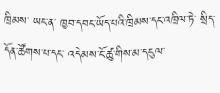ཁྲིམས་ ཡང་ན་ ཁྱབ་དབང་ཡོད་པའི་ཁྲིམས་དང་འཁྲིལ་ཏེ་ སྲིད་ དོན་ཚོགས་པ་དང་ འདེམས་ངོ་ཚུ་གིས་མ་དངུལ་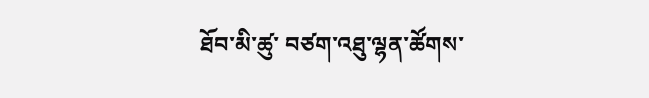ཐོབ་མི་ཚུ་ བཙག་འཐུ་ལྷན་ཚོགས་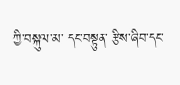ཀྱི་བསྐུལ་མ་ དང་བསྟུན་ རྩིས་ཞིབ་དང་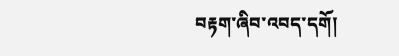བརྟག་ཞིབ་འབད་དགོ།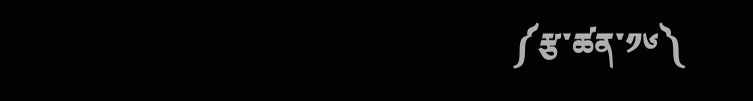༼རྩ་ཚན་༡༦༽